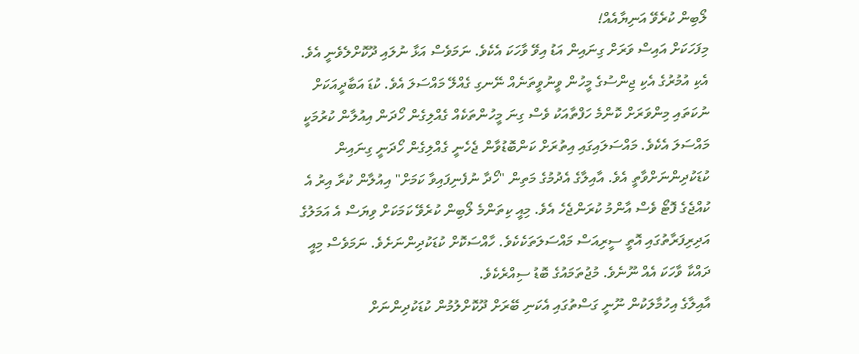ލޯބިން ކުރެވޭ އަނިޔާއެއް!
މިފަހަކަށް އައިސް ވަރަށް ގިނައިން އަޑު އިވޭ ވާހަކަ އެކެވެ. ނަމަވެސް އަޅާ ނުލައި ދޫކޮށްލެވެނީ އެވެ. އެކި އުމުރުގެ އެކި ޖިންސުގެ މީހުން ވީނުވީތަނެއް ނޭނގި ގެއްލޭ މައްސަލަ އެވެ. ކުޑަ އަބާދީއަކަށް ނުކަތައި މިންވަރަށް ކޮންމެ ހަފްތާއަކު ވެސް ގިނަ މީހުންތަކެއް ގެއްލިގެން ހޯދަން އިއުލާން ކުރުމަކީ މައްސަލަ އެކެވެ. މައްސަލައިގައި އިތުރަށް ކަންބޮޑުވާން ޖެހެނީ ގެއްލިގެން ހޯދަނީ ގިނައިން ކުޑަކުދިންނަށްވާތީ އެވެ. އާއިލާގެ އެދުމުގެ މަތިން "ހޯދާ ނުފެނިފައިވާ ކަމަށް" އިއުލާން ކުރާ އިރު އެ ކުއްޖެގެ ފޮޓޯ ވެސް އާންމު ކުރަންޖެހެ އެވެ. މިއީ ކިތަންމެ ލޯބިން ކުރެވޭ ކަމަކަށް ވިޔަސް އެ އަމަލުގެ އަދިރިފަރާތުގައި އޮތީ ސީރިއަސް މައްސަލަތަކެކެވެ. ހާއްސަކޮށް ކުޑަކުދިންނަށެވެ. ނަމަވެސް މިއީ ދައްކާ ވާހަކަ އެއް ނޫނެވެ. މުޖުތަމައުގެ ބޮޑު ސިއްރެކެވެ.
އާއިލާގެ އިހުމާލަކުން ނޫނީ ގަސްތުގައި އެކަނި ބޭރަށް ދޫކޮށްލުމުން ކުޑަކުދިންނަށް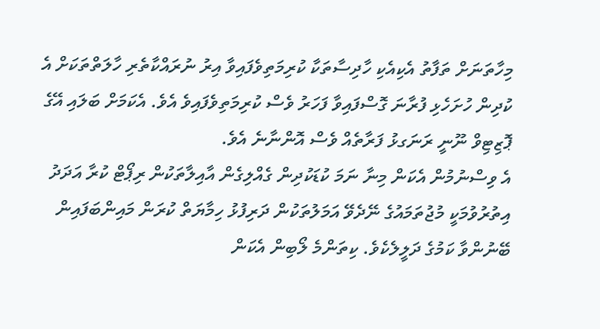މިހާތަނަށް ތަފާތު އެކިއެކި ހާދިސާތަކާ ކުރިމަތިވެފައިވާ އިރު ނުރައްކާތެރި ހާލަތްތަކަށް އެ ކުދިން ހުށަހެޅި ފުރާނަ ގޮސްފައިވާ ފަހަރު ވެސް ކުރިމަތިވެފައިވެ އެވެ. އެކަމަށް ބަލައި އޭގެ ޕޮޒިޓިވް ނޫނީ ރަނަގޅު ފަރާތެއް ވެސް އޮންނާނެ އެވެ.
އެ ވިސްނުމުން އެކަން މިނާ ނަމަ ކުޑަކުދިން ގެއްލިގެން އާއިލާތަކުން ރިޕޯޓް ކުރާ އަދަދު އިތުރުވުމަކީ މުޖުތަމައުގެ ނޭދެވޭ އަމަލުތަކުން ދަރިފުޅު ހިމާޔަތް ކުރަން މައިންބަފައިން ބޭނުންވާ ކަމުގެ ދަލީލެކެވެ. ކިތަންމެ ލޯބިން އެކަން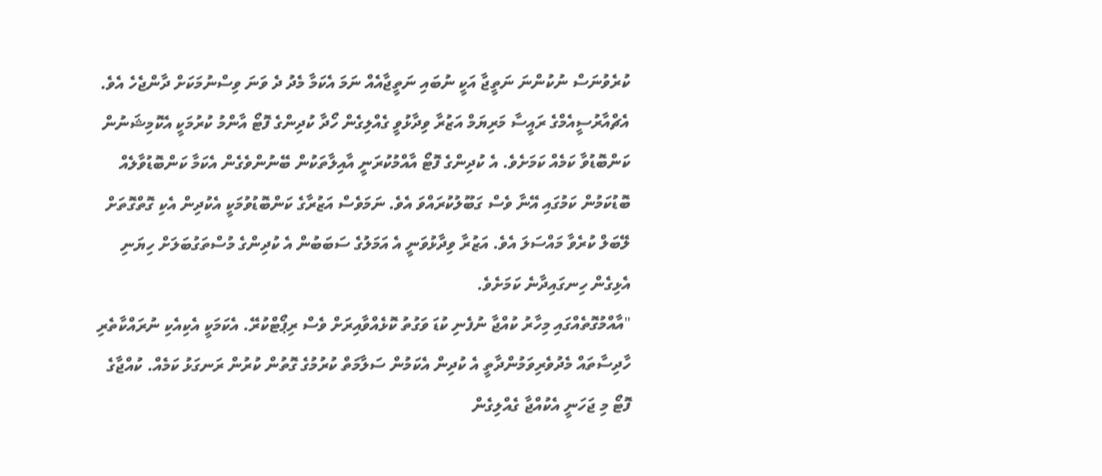ކުރެވުނަސް ނުކުންނަ ނަތީޖާ އަކީ ނުބައި ނަތީޖާއެއް ނަމަ އެކަމާ މެދު ދެ ވަނަ ވިސްނުމަކަށް ދާންޖެހެ އެވެ.
އެޗްއާރުސީއެމްގެ ރައީސާ މަރިޔަމް އަޒުރާ ވިދާޅުވީ ގެއްލިގެން ހޯދާ ކުދިންގެ ފޮޓޯ އާންމު ކުރުމަކީ އެކޮމިޝަނުން ކަންބޮޑުވާ ކަމެއް ކަމަށެވެ. އެ ކުދިންގެ ފޮޓޯ އާއްމުކުރަނީ އާއިލާތަކުން ބޭނުންވެގެން އެކަމާ ކަންބޮޑުވާލެއް ބޮޑުކަމުން ކަމުގައި އޭނާ ވެސް ގަބޫލުކުރައްވަ އެވެ. ނަމަވެސް އަޒުރާގެ ކަންބޮޑުވުމަކީ އެކުދިން އެކި ގޮތްގޮތަށް ލޭބަލް ކުރެވާ މައްސަލަ އެވެ. އަޒުރާ ވިދާޅުވަނީ އެ އަމަލުގެ ސަބަބުން އެ ކުދިންގެ މުސްތަގުބަލަށް ހިޔަނި އެޅިގެން ހިނގައިދާނެ ކަމަށެވެ.
"އާއްމުގޮތެއްގައި މިހާރު ކުއްޖާ ނުފެނި ކުޑަ ވަގުތު ކޮޅެއްވާއިރަށް ވެސް ރިޕޯޓްކުރޭ. އެކަމަކީ އެކިއެކި ނުރައްކާތެރި ހާދިސާތައް މެދުވެރިވަމުންދާތީ އެ ކުދިން އެކަމުން ސަލާމަތް ކުރުމުގެ ގޮތުން ކުރުން ރަނގަޅު ކަމެއް. ކުއްޖާގެ ފޮޓޯ މި ޖަހަނީ އެކުއްޖާ ގެއްލިގެން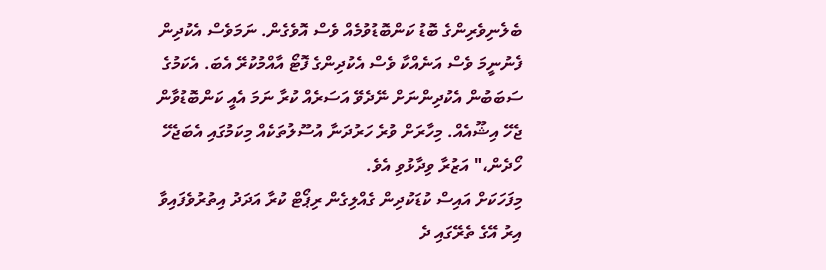ބެލެނިވެރިންގެ ބޮޑު ކަންބޮޑުވުމެއް ވެސް އޮވެގެން. ނަމަވެސް އެކުދިން ފެނުނީމަ ވެސް އަނެއްކާ ވެސް އެކުދިންގެ ފޮޓޯ އާއްމުކުރޭ އެބަ. އެކަމުގެ ސަބަބުން އެކުދިންނަށް ނޭދެވޭ އަސަރެއް ކުރާ ނަމަ އެއީ ކަންބޮޑުވާން ޖެހޭ އިޝޫއެއް. މިހާރަށް ވުރެ ހަރުދަނާ އުސޫލުތަކެއް މިކަމުގައި އެބަޖެހޭ ހޯދެން،" އަޒުރާ ވިދާޅުވި އެވެ.
މިފަހަކަށް އައިސް ކުޑަކުދިން ގެއްލިގެން ރިޕޯޓް ކުރާ އަދަދު އިތުރުވެފައިވާ އިރު އޭގެ ތެރޭގައި ދެ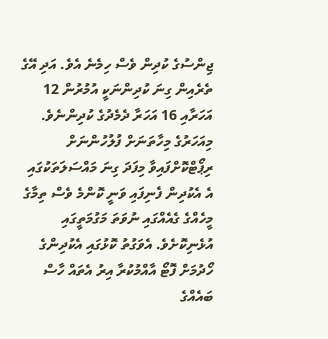ޖިންސުގެ ކުދިން ވެސް ހިމެނެ އެވެ. އަދި އޭގެ ތެރެއިން ގިނަ ކުދިންނަކީ އުމުރުން 12 އަހަރާއި 16 އަހަރާ ދެމެދުގެ ކުދިންނެވެ. މިއަހަރުގެ މިހާތަނަށް ފުލުހުންނަށް ރިޕޯޓްކޮށްފައިވާ މިފަދަ ގިނަ މައްސަލަތަކުގައި އެ އެކުދިން ފެނިފައި ވަނީ ކޮންމެ ވެސް ތިމާގެ މީހެއްގެ ގެއެއްގައި ނުވަތަ މަގުމަތީގައި އުޅެނިކޮށެވެ. އެވަގުތު ކޮޅުގައި އެކުދިންގެ ހޯދުމަށް ފޮޓޯ އާއްމުކުރާ އިރު އެތައް ހާސް ބައެއްގެ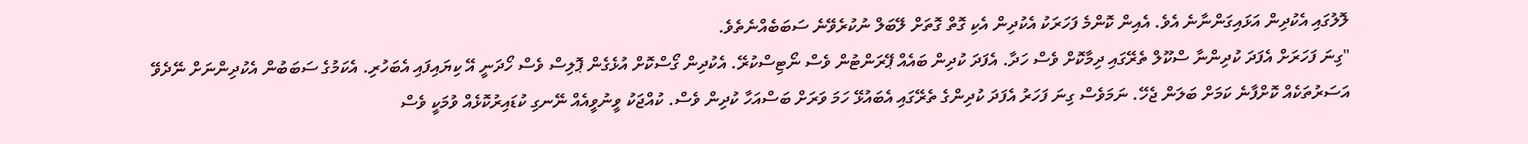ލޮލުގައި އެކުދިން އަޅައިގަންނާނެ އެވެ. އެއިން ކޮންމެ ފަހަރަކު އެކުދިން އެކި ގޮތް ގޮތަށް ލޭބަލް ނުކުރެވޭނެ ސަބަބެއްނެތެވެ.
"ގިނަ ފަހަރަށް އެފަދަ ކުދިންނާ ސްކޫލް ތެރޭގައި ދިމާކޮށް ވެސް ހަދާ. އެފަދަ ކުދިން ބައެއް ޕޭރަންޓުން ވެސް ނޯޓިސްކުރޭ. އެކުދިން ގޯސްކޮށް އުޅެގެން ޕޮލިސް ވެސް ހޯދަނީ އޭ ކިޔައިފައި އެބަހުރި. އެކަމުގެ ސަބަބުން އެކުދިންނަށް ނޭދެވޭ އަސަރުތަކެއް ކޮށްފާނެ ކަމަށް ބަލަން ޖެހޭ. ނަމަވެސް ގިނަ ފަހަރު އެފަދަ ކުދިންގެ ތެރޭގައި އެބައުޅޭ ހަމަ ވަރަށް ބަސްއަހާ ކުދިން ވެސް. ކުއްޖަކު ވީނުވީއެއް ނޭނގި ކުޑައިރުކޮޅެއް ވުމަކީ ވެސް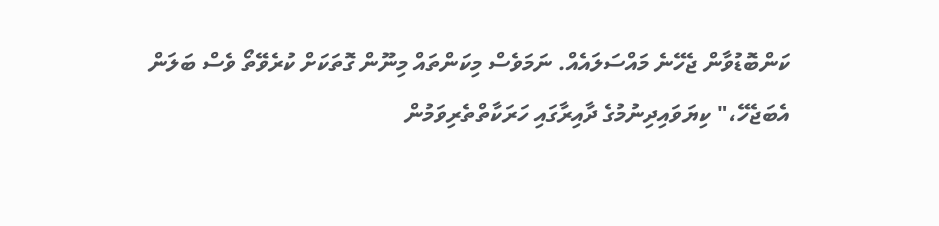ކަންބޮޑުވާން ޖެހޭނެ މައްސަލައެއް. ނަމަވެސް މިކަންތައް މިނޫން ގޮތަކަށް ކުރެވޭތޯ ވެސް ބަލަން އެބަޖެހޭ،" ކިޔަވައިދިނުމުގެ ދާއިރާގައި ހަރަކާތްތެރިވަމުން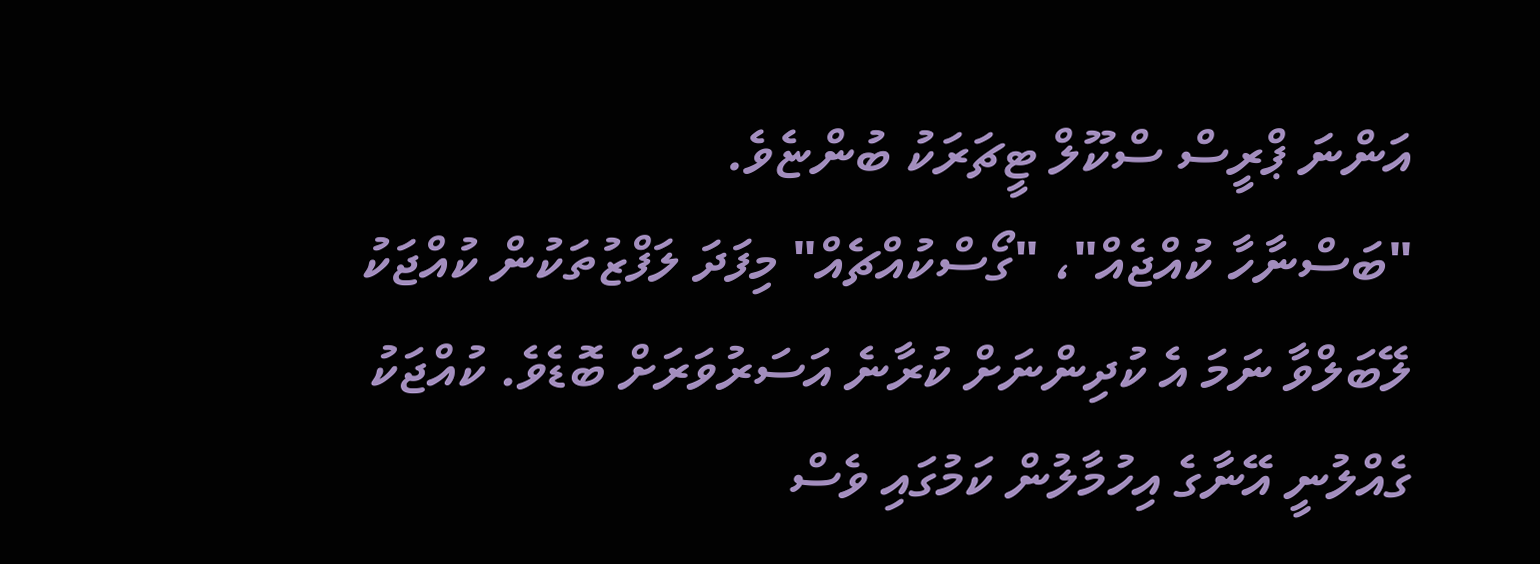އަންނަ ޕްރީސް ސްކޫލް ޓީޗަރަކު ބުންޏެވެ.
"ބަސްނާހާ ކުއްޖެއް"، "ގޯސްކުއްޗެއް" މިފަދަ ލަފްޒުތަކުން ކުއްޖަކު ލޭބަލްވާ ނަމަ އެ ކުދިންނަށް ކުރާނެ އަސަރުވަރަށް ބޮޑެވެ. ކުއްޖަކު ގެއްލުނީ އޭނާގެ އިހުމާލުން ކަމުގައި ވެސް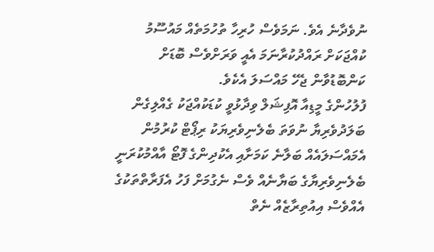ނުވެދާނެ އެވެ. ނަމަވެސް ހުރިހާ ތުހުމަތެއް މައުސޫމު ކުއްޖަކަށް ރައްދުކުރާނަމަ އެއީ ވަރަށްވެސް ބޮޑަށް ކަންބޮޑުވާން ޖެހޭ މައްސަލަ އެކެވެ.
ފުލުހުންގެ މީޑިއާ އޮފިޝަލް ވިދާޅުވީ ކުޑަކުއްޖަކު ގެއްލިގެން ބަލަދުވެރިޔާ ނުވަތަ ބެލެނިވެރިޔަކު ރިޕޯޓް ކުރުމުން އެމައްސަލައެއް ބަލާނެ ކަމަށާއި އެކުދިންގެ ފޮޓޯ އާއްމުކުރަނީ ބެލެނިވެރިޔާގެ ބަޔާނެއް ވެސް ނެގުމަށް ފަހު އެފަރާތްތަކުގެ އެއްވެސް އިއުތިރާޒެއް ނެތް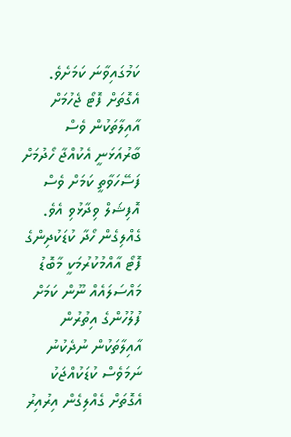ކަމުގައިވާނަ ކަމަށެވެ. އެގޮތަށް ފޮޓޯ ޖެހުމަށް އާއިލާތަކުން ވެސް ބާރުއަޅަނީ އެކުއްޖާ ހޯދުމަށް ފަސޭހަވާތީ ކަމަށް ވެސް އޮފިޝަލް ވިދާޅުވި އެވެ.
ގެއްލިގެން ހޯދާ ކުޑަކުދިންގެ ފޮޓޯ އާއްމުކުރުމަކީ މާބޮޑު މައްސަލައެއް ނޫން ކަމަށް ފުލުހުންގެ އިތުރުން އާއިލާތަކުން ނުދެކުނު ނަމަވެސް ކުޑަކުއްޖަކު އެގޮތަށް ގެއްލިގެން އިރުއިރު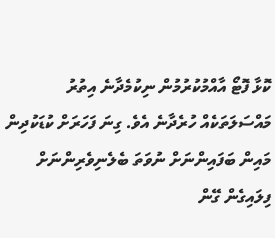ކޮޅާ ފޮޓޯ އާއްމުކުރުމުން ނިކުމެދާނެ އިތުރު މައްސަލަތަކެއް ހުރެދާނެ އެވެ. ގިނަ ފަހަރަށް ކުޑަކުދިން މައިން ބަފައިންނަށް ނުވަތަ ބެލެނިވެރިންނަށް ފިލައިގެން ގޭން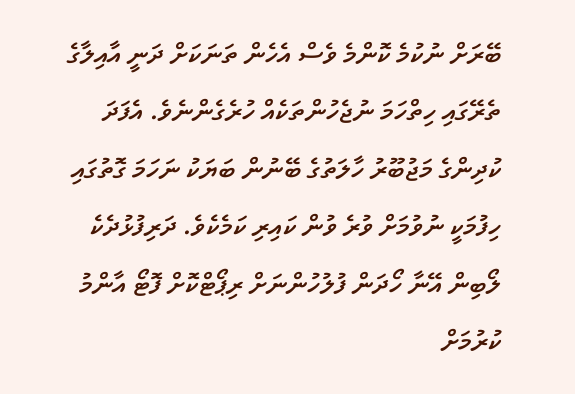ބޭރަށް ނުކުމެ ކޮންމެ ވެސް އެހެން ތަނަކަށް ދަނީ އާއިލާގެ ތެރޭގައި ހިތްހަމަ ނުޖެހުންތަކެއް ހުރެގެންނެވެ. އެފަދަ ކުދިންގެ މަޖުބޫރު ހާލަތުގެ ބޭނުން ބަޔަކު ނަހަމަ ގޮތުގައި ހިފުމަކީ ނުވުމަށް ވުރެ ވުން ކައިރި ކަމެކެވެ. ދަރިފުޅުދެކެ ލޯބިން އޭނާ ހޯދަން ފުލުހުންނަށް ރިޕޯޓްކޮށް ފޮޓޯ އާންމު ކުރުމަށް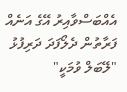އެއްބަސްވާއިރު އޭގެ އަނެއް ފަރާތުން ދެލޯފަދަ ދަރިފުޅު "ލޭބަލް ވުމަކީ"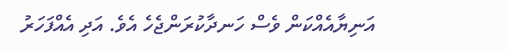އަނިޔާއެއްކަން ވެސް ހަނދާކުރަންޖެހެ އެވެ. އަދި އެއްފަހަރު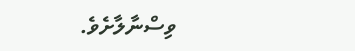ވިސްނާލާށެވެ.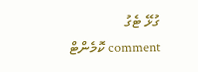ގުޅޭ ޓެގު
comment ކޮމެންޓް